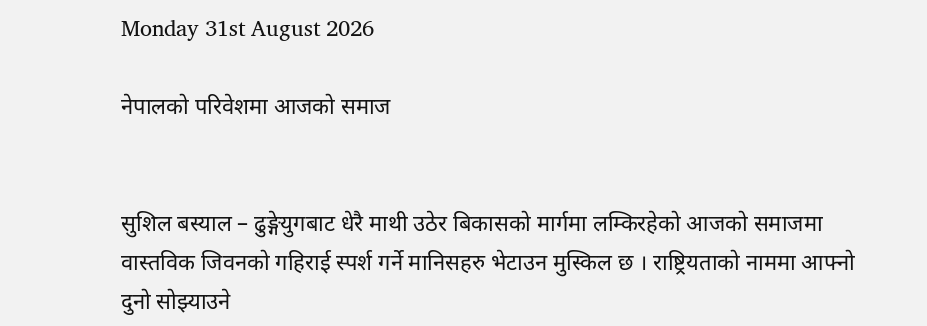Monday 31st August 2026

नेपालको परिवेशमा आजको समाज


सुशिल बस्याल – ढुङ्गेयुगबाट धेरै माथी उठेर बिकासको मार्गमा लम्किरहेको आजको समाजमा वास्तविक जिवनको गहिराई स्पर्श गर्ने मानिसहरु भेटाउन मुस्किल छ । राष्ट्रियताको नाममा आफ्नो दुनो सोझ्याउने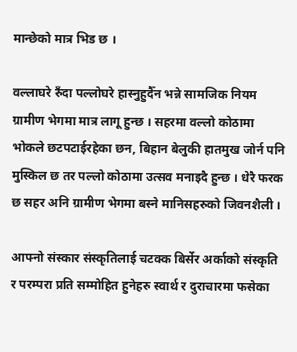मान्छेको मात्र भिड छ ।

वल्लाघरे रुँदा पल्लोघरे हास्नुहुदैँन भन्ने सामजिक नियम ग्रामीण भेगमा मात्र लागू हुन्छ । सहरमा वल्लो कोठामा भोकले छटपटाईरहेका छन, बिहान बेलुकी हातमुख जोर्न पनि मुस्किल छ तर पल्लो कोठामा उत्सव मनाइदै हुन्छ । धेरै फरक छ सहर अनि ग्रामीण भेगमा बस्ने मानिसहरुको जिवनशैली ।

आफ्नो संस्कार संस्कृतिलाई चटक्क बिर्सेर अर्काको संस्कृति र परम्परा प्रति सम्मोहित हुनेहरु स्वार्थ र दुराचारमा फसेका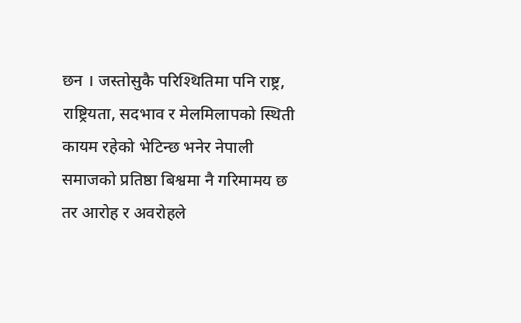छन । जस्तोसुकै परिश्थितिमा पनि राष्ट्र, राष्ट्रियता, सदभाव र मेलमिलापको स्थिती कायम रहेको भेटिन्छ भनेर नेपाली समाजको प्रतिष्ठा बिश्वमा नै गरिमामय छ तर आरोह र अवरोहले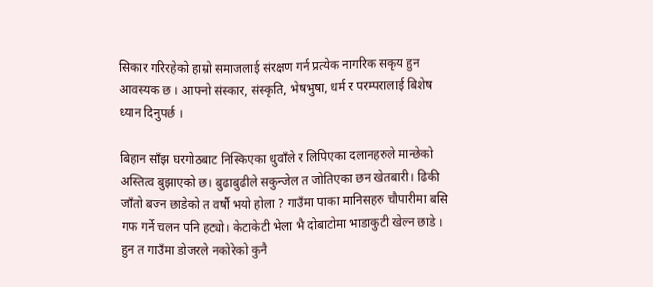सिकार गरिरहेको हाम्रो समाजलाई संरक्षण गर्न प्रत्येक नागरिक सकृय हुन आवस्यक छ । आफ्नो संस्कार, संस्कृति, भेषभुषा, धर्म र परम्परालाई बिशेष ध्यान दिनुपर्छ ।

बिहान साँझ घरगोठबाट निस्किएका धुवाँले र लिपिएका दलानहरुले मान्छेको अस्तित्व बुझाएको छ। बुढाबुढीले सकुन्जेल त जोतिएका छन खेतबारी। ढिकी जाँतो बज्न छाडेको त वर्षौ भयो होला ? गाउँमा पाका मानिसहरु चौपारीमा बसि गफ गर्ने चलन पनि हट्यो। केटाकेटी भेला भै दोबाटोमा भाडाकुटी खेल्न छाडे । हुन त गाउँमा डोजरले नकोरेको कुनै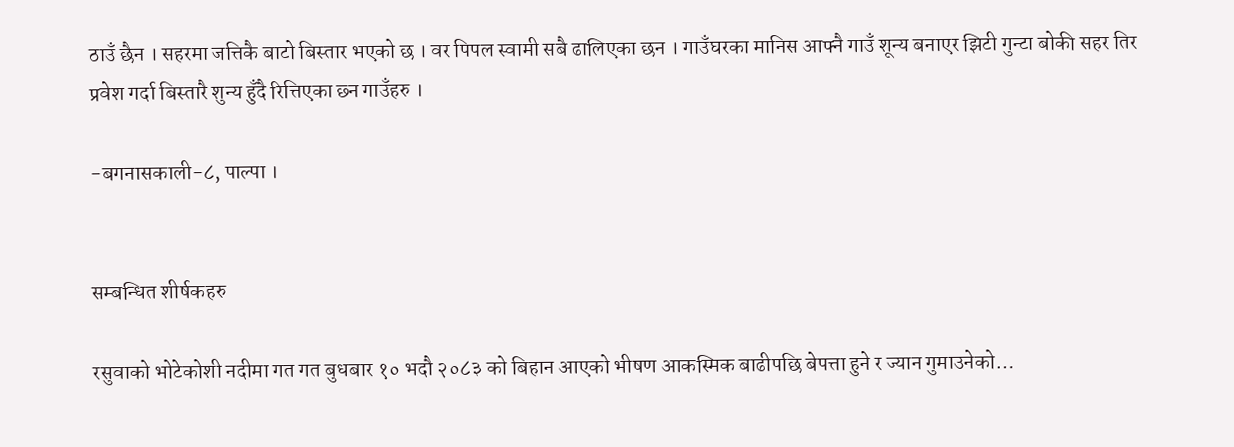ठाउँ छैन । सहरमा जत्तिकै बाटो बिस्तार भएको छ । वर पिपल स्वामी सबै ढालिएका छन । गाउँघरका मानिस आफ्नै गाउँ शून्य बनाएर झिटी गुन्टा बोकी सहर तिर प्रवेश गर्दा बिस्तारै शुन्य हुँदै रित्तिएका छ्न गाउँहरु ।

-बगनासकाली-८, पाल्पा ।


सम्बन्धित शीर्षकहरु

रसुवाको भोटेकोशी नदीमा गत गत बुधबार १० भदौ २०८३ को बिहान आएको भीषण आकस्मिक बाढीपछि बेपत्ता हुने र ज्यान गुमाउनेको…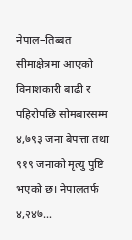नेपाल–तिब्बत सीमाक्षेत्रमा आएको विनाशकारी बाढी र पहिरोपछि सोमबारसम्म ४,७९३ जना बेपत्ता तथा ९१९ जनाको मृत्यु पुष्टि भएको छ। नेपालतर्फ ४,२४७…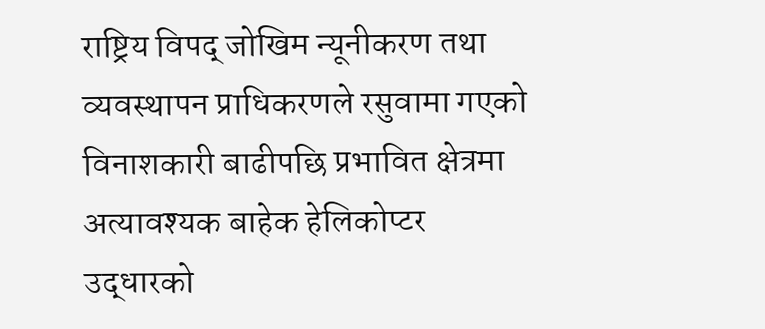राष्ट्रिय विपद् जोखिम न्यूनीकरण तथा व्यवस्थापन प्राधिकरणले रसुवामा गएको विनाशकारी बाढीपछि प्रभावित क्षेत्रमा अत्यावश्यक बाहेक हेलिकोप्टर उद्धारको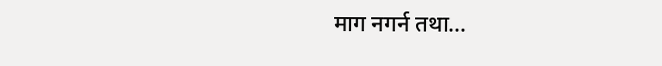माग नगर्न तथा…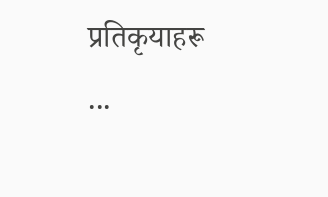प्रतिकृयाहरू
...